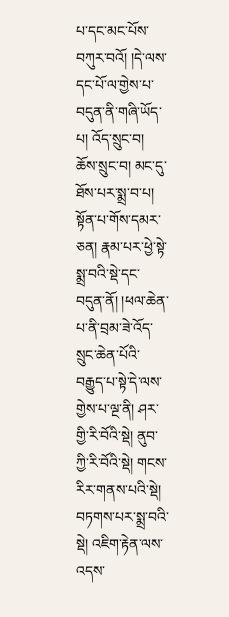པ་དང་མང་པོས་བཀུར་བའོ། །དེ་ལས་དང་པོ་ལ་གྱེས་པ་བདུན་ནི་གཞི་ཡོད་པ། འོད་སྲུང་བ། ཆོས་སྲུང་བ། མང་དུ་ཐོས་པར་སྨྲ་བ་པ། སྟོན་པ་གོས་དམར་ཅན། རྣམ་པར་ཕྱེ་སྟེ་སྨྲ་བའི་སྡེ་དང་བདུན་ནོ། །ཕལ་ཆེན་པ་ནི་བྲམ་ཟེ་འོད་སྲུང་ཆེན་པོའི་བརྒྱུད་པ་སྟེ་དེ་ལས་གྱེས་པ་ལྔ་ནི། ཤར་གྱི་རི་བོའི་སྡེ། ནུབ་ཀྱི་རི་བོའི་སྡེ། གངས་རིར་གནས་པའི་སྡེ། བཏགས་པར་སྨྲ་བའི་སྡེ། འཇིག་རྟེན་ལས་འདས་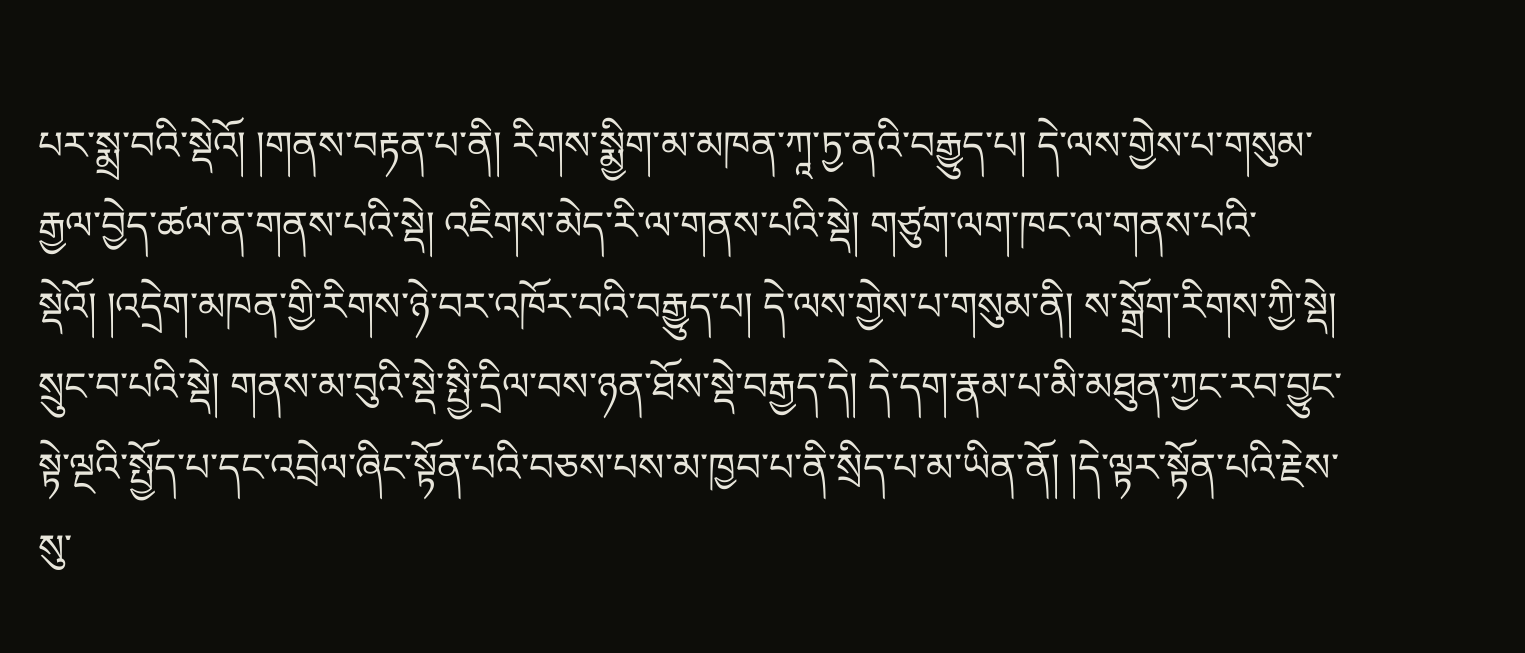པར་སྨྲ་བའི་སྡེའོ། །གནས་བརྟན་པ་ནི། རིགས་སྨྱིག་མ་མཁན་ཀཱ་ཏྱ་ནའི་བརྒྱུད་པ། དེ་ལས་གྱེས་པ་གསུམ་རྒྱལ་བྱེད་ཚལ་ན་གནས་པའི་སྡེ། འཇིགས་མེད་རི་ལ་གནས་པའི་སྡེ། གཙུག་ལག་ཁང་ལ་གནས་པའི་སྡེའོ། །འདྲེག་མཁན་གྱི་རིགས་ཉེ་བར་འཁོར་བའི་བརྒྱུད་པ། དེ་ལས་གྱེས་པ་གསུམ་ནི། ས་སྒྲོག་རིགས་ཀྱི་སྡེ། སྲུང་བ་པའི་སྡེ། གནས་མ་བུའི་སྡེ་སྤྱི་དྲིལ་བས་ཉན་ཐོས་སྡེ་བརྒྱད་དེ། དེ་དག་རྣམ་པ་མི་མཐུན་ཀྱང་རབ་བྱུང་སྟེ་ལྔའི་སྤྱོད་པ་དང་འབྲེལ་ཞིང་སྟོན་པའི་བཅས་པས་མ་ཁྱབ་པ་ནི་སྲིད་པ་མ་ཡིན་ནོ། །དེ་ལྟར་སྟོན་པའི་རྗེས་སུ་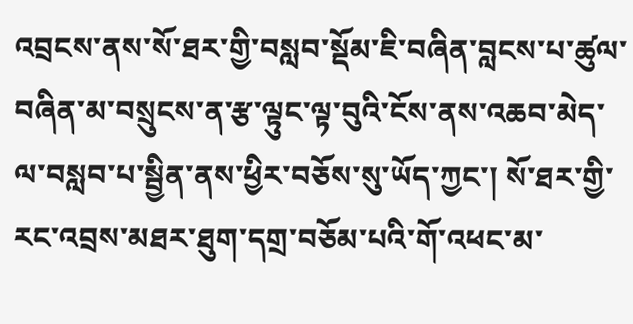འབྲངས་ནས་སོ་ཐར་གྱི་བསླབ་སྡོམ་ཇི་བཞིན་བླངས་པ་ཚུལ་བཞིན་མ་བསྲུངས་ན་རྩ་ལྟུང་ལྟ་བུའི་ངོས་ནས་འཆབ་མེད་ལ་བསླབ་པ་སྦྱིན་ནས་ཕྱིར་བཅོས་སུ་ཡོད་ཀྱང་། སོ་ཐར་གྱི་རང་འབྲས་མཐར་ཐུག་དགྲ་བཅོམ་པའི་གོ་འཕང་མ་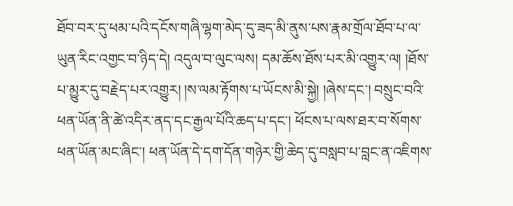ཐོབ་བར་དུ་ཕམ་པའི་དངོས་གཞི་ལྷག་མེད་དུ་ཟད་མི་ནུས་པས་རྣམ་གྲོལ་ཐོབ་པ་ལ་ཡུན་རིང་འགྱང་བ་ཉིད་དེ། འདུལ་བ་ལུང་ལས། དམ་ཆོས་ཐོས་པར་མི་འགྱུར་ལ། །ཐོས་པ་མྱུར་དུ་བརྗེད་པར་འགྱུར། །ས་ལམ་རྟོགས་པ་ཡོངས་མི་སྐྱེ། །ཞེས་དང་། བསྲུང་བའི་ཕན་ཡོན་ནི་ཚེ་འདིར་ནད་དང་རྒྱལ་པོའི་ཆད་པ་དང་། ཕོངས་པ་ལས་ཐར་བ་སོགས་ཕན་ཡོན་མང་ཞིང་། ཕན་ཡོན་དེ་དག་དོན་གཉེར་གྱི་ཆེད་དུ་བསླབ་པ་བླང་ན་འཇིགས་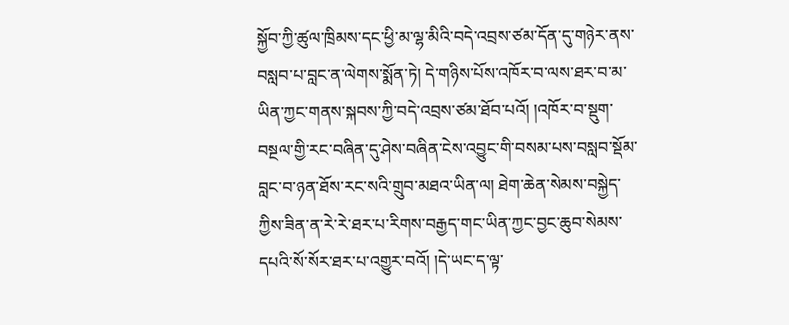སྐྱོབ་ཀྱི་ཚུལ་ཁྲིམས་དང་ཕྱི་མ་ལྷ་མིའི་བདེ་འབྲས་ཙམ་དོན་དུ་གཉེར་ནས་བསླབ་པ་བླང་ན་ལེགས་སྨོན་ཏེ། དེ་གཉིས་པོས་འཁོར་བ་ལས་ཐར་བ་མ་ཡིན་ཀྱང་གནས་སྐབས་ཀྱི་བདེ་འབྲས་ཙམ་ཐོབ་པའོ། །འཁོར་བ་སྡུག་བསྔལ་གྱི་རང་བཞིན་དུ་ཤེས་བཞིན་ངེས་འབྱུང་གི་བསམ་པས་བསླབ་སྡོམ་བླང་བ་ཉན་ཐོས་རང་སའི་གྲུབ་མཐའ་ཡིན་ལ། ཐེག་ཆེན་སེམས་བསྐྱེད་ཀྱིས་ཟིན་ན་རེ་རེ་ཐར་པ་རིགས་བརྒྱད་གང་ཡིན་ཀྱང་བྱང་ཆུབ་སེམས་དཔའི་སོ་སོར་ཐར་པ་འགྱུར་བའོ། །དེ་ཡང་ད་ལྟ་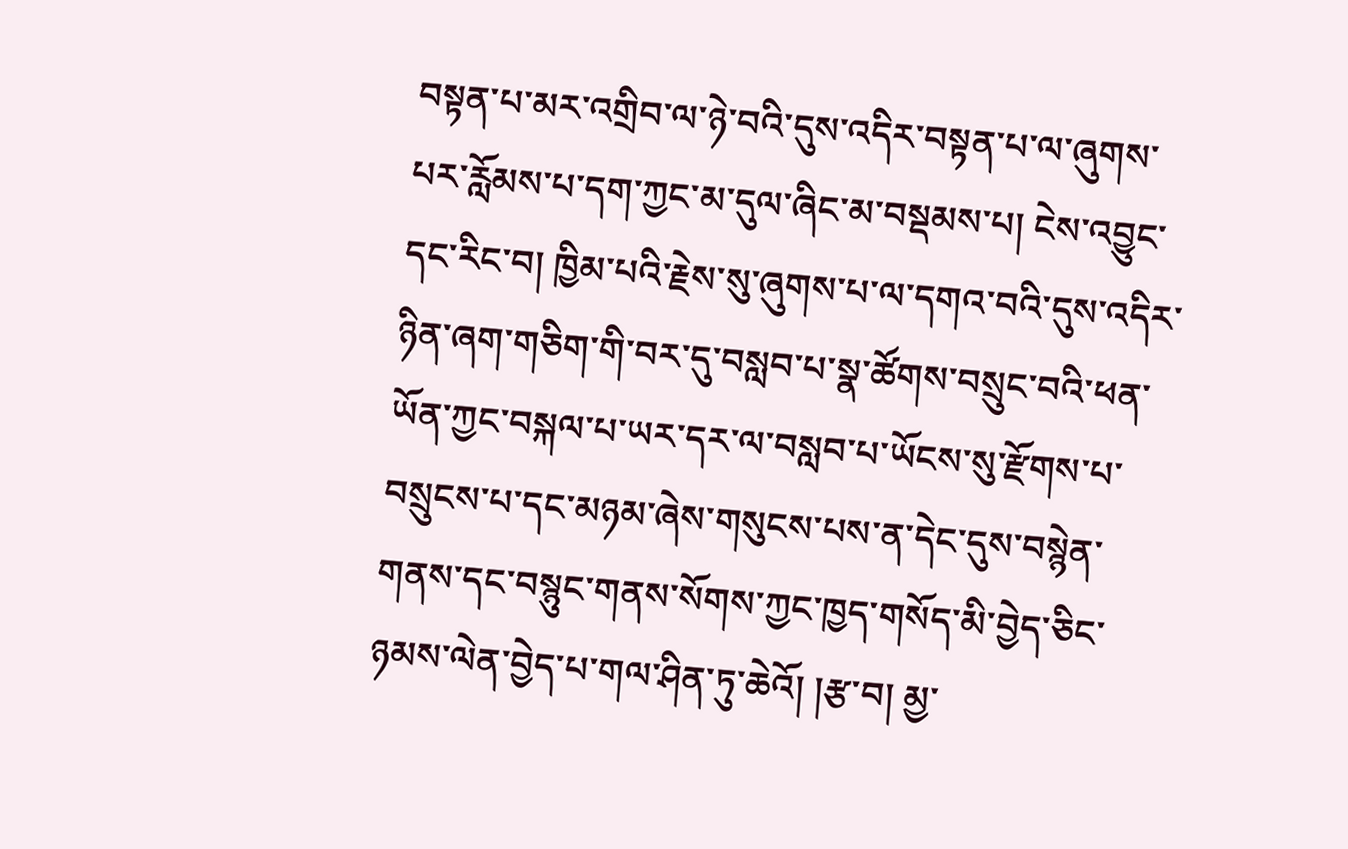བསྟན་པ་མར་འགྲིབ་ལ་ཉེ་བའི་དུས་འདིར་བསྟན་པ་ལ་ཞུགས་པར་རློམས་པ་དག་ཀྱང་མ་དུལ་ཞིང་མ་བསྡམས་པ། ངེས་འབྱུང་དང་རིང་བ། ཁྱིམ་པའི་རྗེས་སུ་ཞུགས་པ་ལ་དགའ་བའི་དུས་འདིར་ཉིན་ཞག་གཅིག་གི་བར་དུ་བསླབ་པ་སྣ་ཚོགས་བསྲུང་བའི་ཕན་ཡོན་ཀྱང་བསྐལ་པ་ཡར་དར་ལ་བསླབ་པ་ཡོངས་སུ་རྫོགས་པ་བསྲུངས་པ་དང་མཉམ་ཞེས་གསུངས་པས་ན་དེང་དུས་བསྙེན་གནས་དང་བསྙུང་གནས་སོགས་ཀྱང་ཁྱད་གསོད་མི་བྱེད་ཅིང་ཉམས་ལེན་བྱེད་པ་གལ་ཤིན་ཏུ་ཆེའོ། །རྩ་བ། མྱ་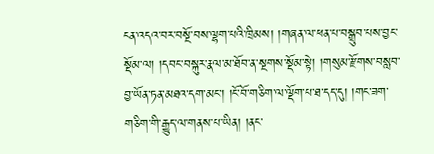ངན་འདའ་བར་བསྔོ་བས་ལྷག་པའི་ཁྲིམས། །གཞན་ལ་ཕན་པ་བསྒྲུབ་པས་བྱང་སྡོམ་ལ། །དབང་བསྐུར་རྣལ་མ་ཐོབ་ན་སྔགས་སྡོམ་སྟེ། །གསུམ་རྫོགས་བསླབ་བྱ་ཡོན་ཏན་མཐའ་དག་མང་། །ངོ་བོ་གཅིག་ལ་ལྡོག་པ་ཐ་དད་དུ། །གང་ཟག་གཅིག་གི་རྒྱུད་ལ་གནས་པ་ཡིན། །ནང་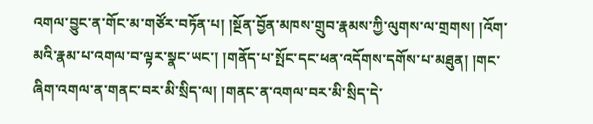འགལ་བྱུང་ན་གོང་མ་གཙོར་བཏོན་པ། །སྔོན་བྱོན་མཁས་གྲུབ་རྣམས་ཀྱི་ལུགས་ལ་གྲགས། །འོག་མའི་རྣམ་པ་འགལ་བ་ལྟར་སྣང་ཡང་། །གནོད་པ་སྤོང་དང་ཕན་འདོགས་དགོས་པ་མཐུན། །གང་ཞིག་འགལ་ན་གནང་བར་མི་སྲིད་ལ། །གནང་ན་འགལ་བར་མི་སྲིད་དེ་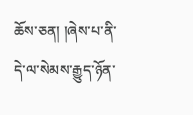ཆོས་ཅན། །ཞེས་པ་ནི་དེ་ལ་སེམས་རྒྱུད་ཉོན་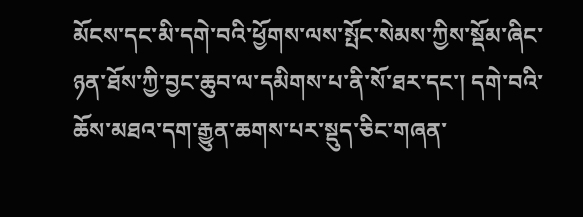མོངས་དང་མི་དགེ་བའི་ཕྱོགས་ལས་སྤོང་སེམས་ཀྱིས་སྡོམ་ཞིང་ཉན་ཐོས་ཀྱི་བྱང་ཆུབ་ལ་དམིགས་པ་ནི་སོ་ཐར་དང་། དགེ་བའི་ཆོས་མཐའ་དག་རྒྱུན་ཆགས་པར་སྡུད་ཅིང་གཞན་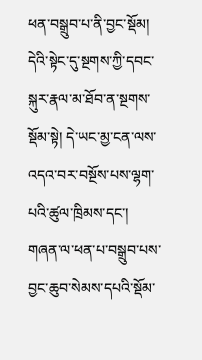ཕན་བསྒྲུབ་པ་ནི་བྱང་སྡོམ། དེའི་སྟེང་དུ་སྔགས་ཀྱི་དབང་སྐུར་རྣལ་མ་ཐོབ་ན་སྔགས་སྡོམ་སྟེ། དེ་ཡང་མྱ་ངན་ལས་འདའ་བར་བསྔོས་པས་ལྷག་པའི་ཚུལ་ཁྲིམས་དང་། གཞན་ལ་ཕན་པ་བསྒྲུབ་པས་བྱང་ཆུབ་སེམས་དཔའི་སྡོམ་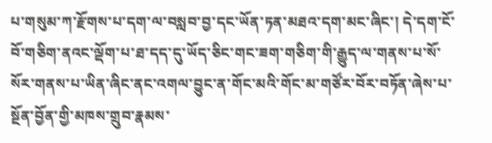པ་གསུམ་ཀ་རྫོགས་པ་དག་ལ་བསླབ་བྱ་དང་ཡོན་ཏན་མཐའ་དག་མང་ཞིང་། དེ་དག་ངོ་བོ་གཅིག་ནའང་ལྡོག་པ་ཐ་དད་དུ་ཡོད་ཅིང་གང་ཟག་གཅིག་གི་རྒྱུད་ལ་གནས་པ་སོ་སོར་གནས་པ་ཡིན་ཞིང་ནང་འགལ་བྱུང་ན་གོང་མའི་གོང་མ་གཙོར་བོར་བཏོན་ཞེས་པ་སྔོན་བྱོན་གྱི་མཁས་གྲུབ་རྣམས་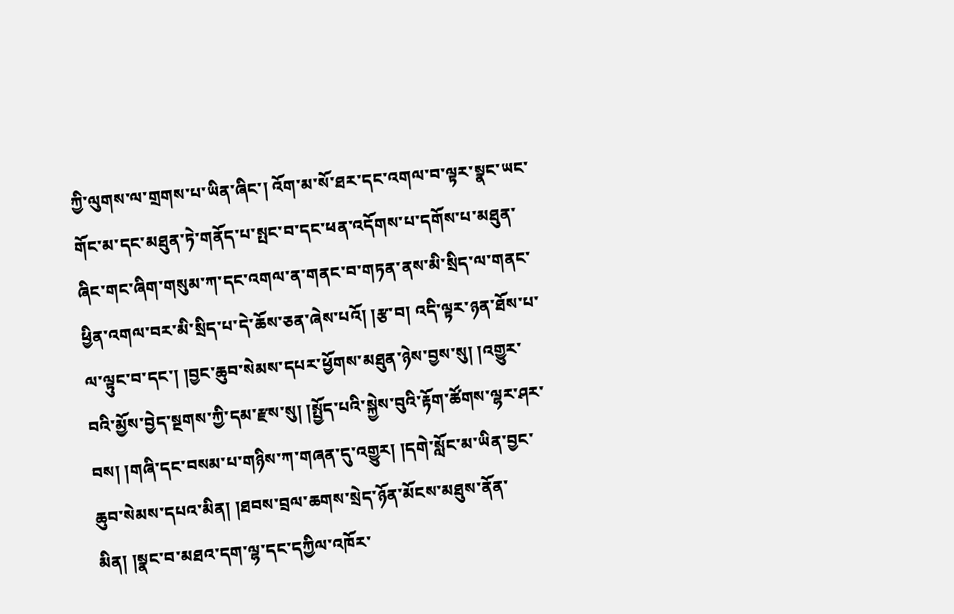ཀྱི་ལུགས་ལ་གྲགས་པ་ཡིན་ཞིང་། འོག་མ་སོ་ཐར་དང་འགལ་བ་ལྟར་སྣང་ཡང་གོང་མ་དང་མཐུན་ཏེ་གནོད་པ་སྤང་བ་དང་ཕན་འདོགས་པ་དགོས་པ་མཐུན་ཞིང་གང་ཞིག་གསུམ་ཀ་དང་འགལ་ན་གནང་བ་གཏན་ནས་མི་སྲིད་ལ་གནང་ཕྱིན་འགལ་བར་མི་སྲིད་པ་དེ་ཆོས་ཅན་ཞེས་པའོ། །རྩ་བ། འདི་ལྟར་ཉན་ཐོས་པ་ལ་ལྟུང་བ་དང་། །བྱང་ཆུབ་སེམས་དཔར་ཕྱོགས་མཐུན་ཉེས་བྱས་སུ། །འགྱུར་བའི་མྱོས་བྱེད་སྔགས་ཀྱི་དམ་རྫས་སུ། །སྤྱོད་པའི་སྐྱེས་བུའི་རྟོག་ཚོགས་ལྷར་ཤར་བས། །གཞི་དང་བསམ་པ་གཉིས་ཀ་གཞན་དུ་འགྱུར། །དགེ་སློང་མ་ཡིན་བྱང་ཆུབ་སེམས་དཔའ་མིན། །ཐབས་བྲལ་ཆགས་སྲེད་ཉོན་མོངས་མཐུས་ནོན་མིན། །སྣང་བ་མཐའ་དག་ལྷ་དང་དཀྱིལ་འཁོར་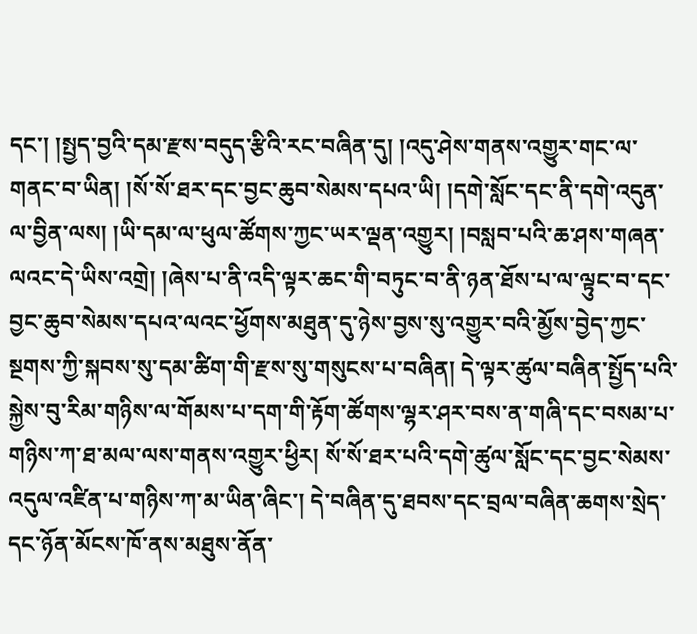དང་། །སྤྱད་བྱའི་དམ་རྫས་བདུད་རྩིའི་རང་བཞིན་དུ། །འདུ་ཤེས་གནས་འགྱུར་གང་ལ་གནང་བ་ཡིན། །སོ་སོ་ཐར་དང་བྱང་ཆུབ་སེམས་དཔའ་ཡི། །དགེ་སློང་དང་ནི་དགེ་འདུན་ལ་བྱིན་ལས། །ཡི་དམ་ལ་ཕུལ་ཚོགས་ཀྱང་ཡར་ལྡན་འགྱུར། །བསླབ་པའི་ཆ་ཤས་གཞན་ལའང་དེ་ཡིས་འགྲེ། །ཞེས་པ་ནི་འདི་ལྟར་ཆང་གི་བཏུང་བ་ནི་ཉན་ཐོས་པ་ལ་ལྟུང་བ་དང་བྱང་ཆུབ་སེམས་དཔའ་ལའང་ཕྱོགས་མཐུན་དུ་ཉེས་བྱས་སུ་འགྱུར་བའི་མྱོས་བྱེད་ཀྱང་སྔགས་ཀྱི་སྐབས་སུ་དམ་ཚིག་གི་རྫས་སུ་གསུངས་པ་བཞིན། དེ་ལྟར་ཚུལ་བཞིན་སྤྱོད་པའི་སྐྱེས་བུ་རིམ་གཉིས་ལ་གོམས་པ་དག་གི་རྟོག་ཚོགས་ལྷར་ཤར་བས་ན་གཞི་དང་བསམ་པ་གཉིས་ཀ་ཐ་མལ་ལས་གནས་འགྱུར་ཕྱིར། སོ་སོ་ཐར་པའི་དགེ་ཚུལ་སློང་དང་བྱང་སེམས་འདུལ་འཛིན་པ་གཉིས་ཀ་མ་ཡིན་ཞིང་། དེ་བཞིན་དུ་ཐབས་དང་བྲལ་བཞིན་ཆགས་སྲེད་དང་ཉོན་མོངས་ཁོ་ནས་མཐུས་ནོན་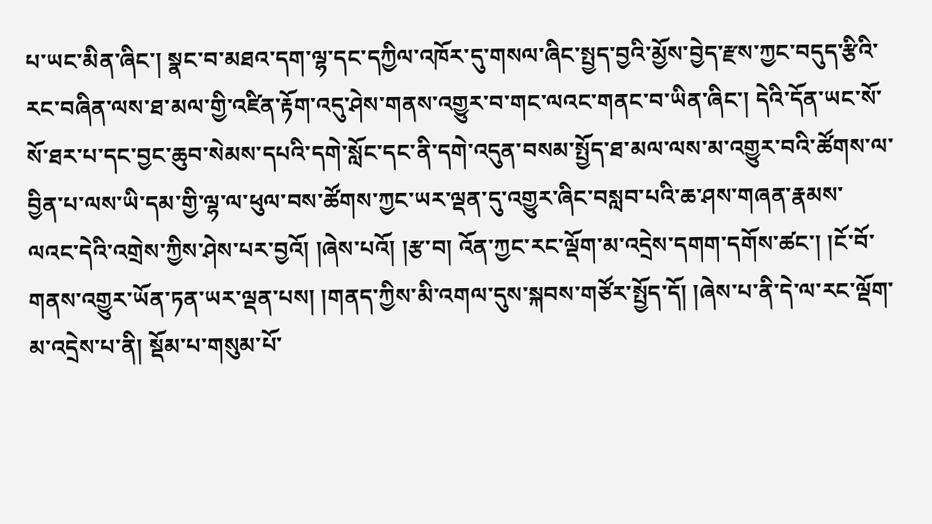པ་ཡང་མིན་ཞིང་། སྣང་བ་མཐའ་དག་ལྷ་དང་དཀྱིལ་འཁོར་དུ་གསལ་ཞིང་སྤྱད་བྱའི་མྱོས་བྱེད་རྫས་ཀྱང་བདུད་རྩིའི་རང་བཞིན་ལས་ཐ་མལ་གྱི་འཛིན་རྟོག་འདུ་ཤེས་གནས་འགྱུར་བ་གང་ལའང་གནང་བ་ཡིན་ཞིང་། དེའི་དོན་ཡང་སོ་སོ་ཐར་པ་དང་བྱང་ཆུབ་སེམས་དཔའི་དགེ་སློང་དང་ནི་དགེ་འདུན་བསམ་སྤྱོད་ཐ་མལ་ལས་མ་འགྱུར་བའི་ཚོགས་ལ་བྱིན་པ་ལས་ཡི་དམ་གྱི་ལྷ་ལ་ཕུལ་བས་ཚོགས་ཀྱང་ཡར་ལྡན་དུ་འགྱུར་ཞིང་བསླབ་པའི་ཆ་ཤས་གཞན་རྣམས་ལའང་དེའི་འགྲེས་ཀྱིས་ཤེས་པར་བྱའོ། །ཞེས་པའོ། །རྩ་བ། འོན་ཀྱང་རང་ལྡོག་མ་འདྲེས་དགག་དགོས་ཚང་། །ངོ་བོ་གནས་འགྱུར་ཡོན་ཏན་ཡར་ལྡན་པས། །གནད་ཀྱིས་མི་འགལ་དུས་སྐབས་གཙོར་སྤྱོད་དོ། །ཞེས་པ་ནི་དེ་ལ་རང་ལྡོག་མ་འདྲེས་པ་ནི། སྡོམ་པ་གསུམ་པོ་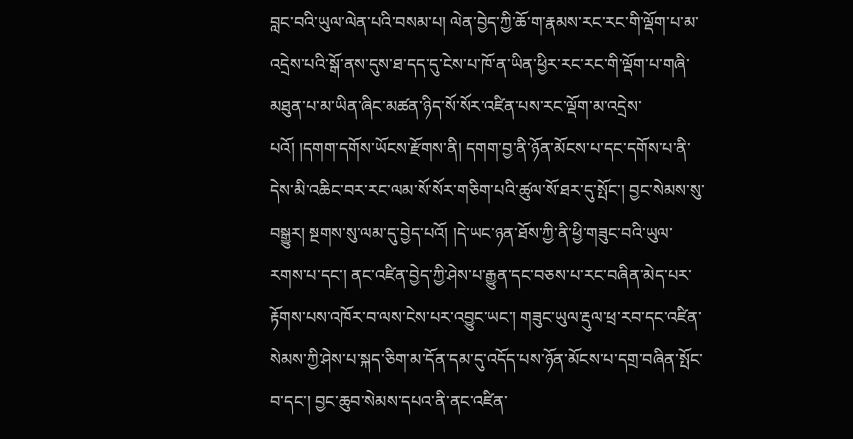བླང་བའི་ཡུལ་ལེན་པའི་བསམ་པ། ལེན་བྱེད་ཀྱི་ཆོ་ག་རྣམས་རང་རང་གི་ལྡོག་པ་མ་འདྲེས་པའི་སྒོ་ནས་དུས་ཐ་དད་དུ་ངེས་པ་ཁོ་ན་ཡིན་ཕྱིར་རང་རང་གི་ལྡོག་པ་གཞི་མཐུན་པ་མ་ཡིན་ཞིང་མཚན་ཉིད་སོ་སོར་འཛིན་པས་རང་ལྡོག་མ་འདྲེས་པའོ། །དགག་དགོས་ཡོངས་རྫོགས་ནི། དགག་བྱ་ནི་ཉོན་མོངས་པ་དང་དགོས་པ་ནི་དེས་མི་འཆིང་བར་རང་ལམ་སོ་སོར་གཅིག་པའི་ཚུལ་སོ་ཐར་དུ་སྤོང་། བྱང་སེམས་སུ་བསྒྱུར། སྔགས་སུ་ལམ་དུ་བྱེད་པའོ། །དེ་ཡང་ཉན་ཐོས་ཀྱི་ནི་ཕྱི་གཟུང་བའི་ཡུལ་རགས་པ་དང་། ནང་འཛིན་བྱེད་ཀྱི་ཤེས་པ་རྒྱུན་དང་བཅས་པ་རང་བཞིན་མེད་པར་རྟོགས་པས་འཁོར་བ་ལས་ངེས་པར་འབྱུང་ཡང་། གཟུང་ཡུལ་རྡུལ་ཕྲ་རབ་དང་འཛིན་སེམས་ཀྱི་ཤེས་པ་སྐད་ཅིག་མ་དོན་དམ་དུ་འདོད་པས་ཉོན་མོངས་པ་དགྲ་བཞིན་སྤོང་བ་དང་། བྱང་ཆུབ་སེམས་དཔའ་ནི་ནང་འཛིན་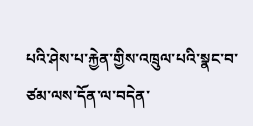པའི་ཤེས་པ་རྐྱེན་གྱིས་འཁྲུལ་པའི་སྣང་བ་ཙམ་ལས་དོན་ལ་བདེན་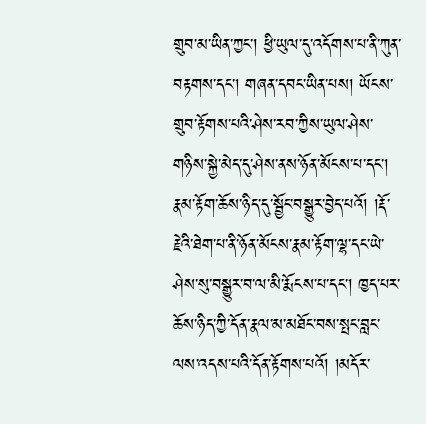གྲུབ་མ་ཡིན་ཀྱང་། ཕྱི་ཡུལ་དུ་འདོགས་པ་ནི་ཀུན་བརྟགས་དང་། གཞན་དབང་ཡིན་པས། ཡོངས་གྲུབ་རྟོགས་པའི་ཤེས་རབ་ཀྱིས་ཡུལ་ཤེས་གཉིས་སྐྱེ་མེད་དུ་ཤེས་ནས་ཉོན་མོངས་པ་དང་། རྣམ་རྟོག་ཆོས་ཉིད་དུ་སྦྱོང་བསྒྱུར་བྱེད་པའོ། །རྡོ་རྗེའི་ཐེག་པ་ནི་ཉོན་མོངས་རྣམ་རྟོག་ལྷ་དང་ཡེ་ཤེས་སུ་བསྒྱུར་བ་ལ་མི་རྨོངས་པ་དང་། ཁྱད་པར་ཆོས་ཉིད་ཀྱི་དོན་རྣལ་མ་མཐོང་བས་སྤང་བླང་ལས་འདས་པའི་དོན་རྟོགས་པའོ། །མདོར་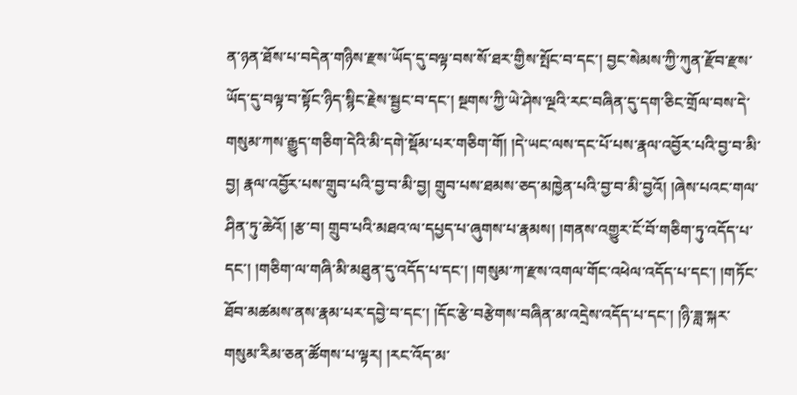ན་ཉན་ཐོས་པ་བདེན་གཉིས་རྫས་ཡོད་དུ་བལྟ་བས་སོ་ཐར་གྱིས་སྤོང་བ་དང་། བྱང་སེམས་ཀྱི་ཀུན་རྫོབ་རྫས་ཡོད་དུ་བལྟ་བ་སྟོང་ཉིད་སྙིང་རྗེས་སྦྱང་བ་དང་། སྔགས་ཀྱི་ཡེ་ཤེས་ལྔའི་རང་བཞིན་དུ་དག་ཅིང་གྲོལ་བས་དེ་གསུམ་ཀས་རྒྱུད་གཅིག་དེའི་མི་དགེ་སྡོམ་པར་གཅིག་གོ། །དེ་ཡང་ལས་དང་པོ་པས་རྣལ་འབྱོར་པའི་བྱ་བ་མི་བྱ། རྣལ་འབྱོར་པས་གྲུབ་པའི་བྱ་བ་མི་བྱ། གྲུབ་པས་ཐམས་ཅད་མཁྱེན་པའི་བྱ་བ་མི་བྱའོ། །ཞེས་པའང་གལ་ཤིན་ཏུ་ཆེའོ། །རྩ་བ། གྲུབ་པའི་མཐའ་ལ་དཔྱད་པ་ཞུགས་པ་རྣམས། །གནས་འགྱུར་ངོ་བོ་གཅིག་ཏུ་འདོད་པ་དང་། །གཅིག་ལ་གཞི་མི་མཐུན་དུ་འདོད་པ་དང་། །གསུམ་ཀ་རྫས་འགལ་གོང་འཕེལ་འདོད་པ་དང་། །གཏོང་ཐོབ་མཚམས་ནས་རྣམ་པར་དབྱེ་བ་དང་། །དོང་རྩེ་བརྩེགས་བཞིན་མ་འདྲེས་འདོད་པ་དང་། །ཉི་ཟླ་སྐར་གསུམ་རིམ་ཅན་ཚོགས་པ་ལྟར། །རང་འོད་མ་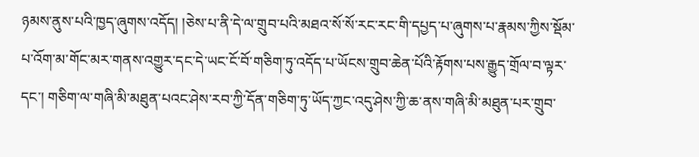ཉམས་ནུས་པའི་ཁྱད་ཞུགས་འདོད། །ཅེས་པ་ནི་དེ་ལ་གྲུབ་པའི་མཐའ་སོ་སོ་རང་རང་གི་དཔྱད་པ་ཞུགས་པ་རྣམས་ཀྱིས་སྡོམ་པ་འོག་མ་གོང་མར་གནས་འགྱུར་དང་དེ་ཡང་ངོ་བོ་གཅིག་ཏུ་འདོད་པ་ཡོངས་གྲུབ་ཆེན་པོའི་རྟོགས་པས་རྒྱུད་གྲོལ་བ་ལྟར་དང་། གཅིག་ལ་གཞི་མི་མཐུན་པའང་ཤེས་རབ་ཀྱི་དོན་གཅིག་ཏུ་ཡོད་ཀྱང་འདུ་ཤེས་ཀྱི་ཆ་ནས་གཞི་མི་མཐུན་པར་གྲུབ་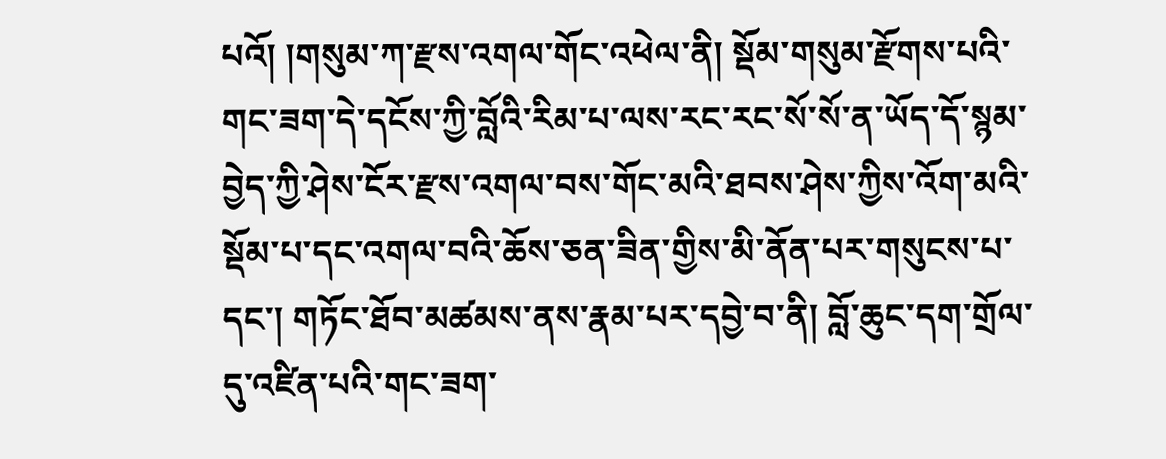པའོ། །གསུམ་ཀ་རྫས་འགལ་གོང་འཕེལ་ནི། སྡོམ་གསུམ་རྫོགས་པའི་གང་ཟག་དེ་དངོས་ཀྱི་བློའི་རིམ་པ་ལས་རང་རང་སོ་སོ་ན་ཡོད་དོ་སྙམ་བྱེད་ཀྱི་ཤེས་ངོར་རྫས་འགལ་བས་གོང་མའི་ཐབས་ཤེས་ཀྱིས་འོག་མའི་སྡོམ་པ་དང་འགལ་བའི་ཆོས་ཅན་ཟིན་གྱིས་མི་ནོན་པར་གསུངས་པ་དང་། གཏོང་ཐོབ་མཚམས་ནས་རྣམ་པར་དབྱེ་བ་ནི། བློ་ཆུང་དག་གྲོལ་དུ་འཛིན་པའི་གང་ཟག་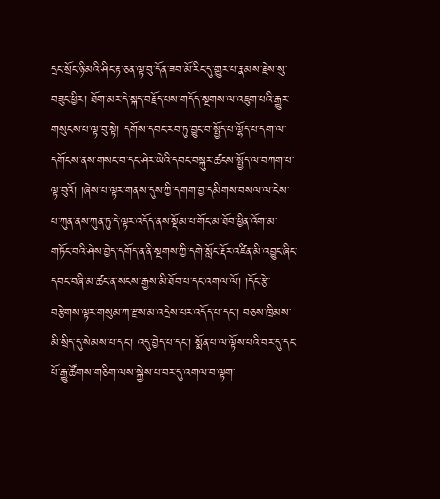དྲང་སྲོང་ཉི་མའི་ཤིང་རྟ་ཅན་ལྟ་བུ་དོན་ཟབ་མོ་རིང་དུ་གྱུར་པ་རྣམས་རྗེས་སུ་བཟུང་ཕྱིར། ཐོག་མར་དེ་སྐད་བརྗོད་པས་གདོད་སྔགས་ལ་འཇུག་པའི་རྒྱུར་གསུངས་པ་ལྟ་བུ་སྟེ། དགོས་དབང་རབ་ཏུ་བྱུང་བ་སྤྱོད་པ་ལྷོད་པ་དག་ལ་དགོངས་ནས་གསང་བ་དང་ཤེར་ཡེའི་དབང་བསྐུར་ཚངས་སྤྱོད་ལ་བཀག་པ་ལྟ་བུའོ། །ཞེས་པ་ལྟར་གནས་དུས་ཀྱི་དགག་བྱ་དམིགས་བསལ་ལ་ངེས་པ་ཀུན་ནས་ཀུན་ཏུ་དེ་ལྟར་འདོད་ནས་སྡོམ་པ་གོང་མ་ཐོབ་ཕྱིན་འོག་མ་གཏོང་བའི་ཤེས་བྱེད་དགོད་ན་ནི་སྔགས་ཀྱི་དགེ་སློང་རྡོར་འཛིན་མི་འབྱུང་ཞིང་དབང་བཞི་མ་ཚང་ན་སངས་རྒྱས་མི་ཐོབ་པ་དང་འགལ་ལོ། །དོང་རྩེ་བརྩེགས་ལྟར་གསུམ་ཀ་རྫས་མ་འདྲེས་པར་འདོད་པ་དང་། བཅས་ཁྲིམས་མི་སྲིད་དུ་སེམས་པ་དང་། འདུ་བྱེད་པ་དང་། སྨོན་པ་ལ་ལྟོས་པའི་བར་དུ་དང་པོ་རྒྱུ་ཚོགས་གཅིག་ལས་སྐྱེས་པ་བར་དུ་འགལ་བ་ལྟག་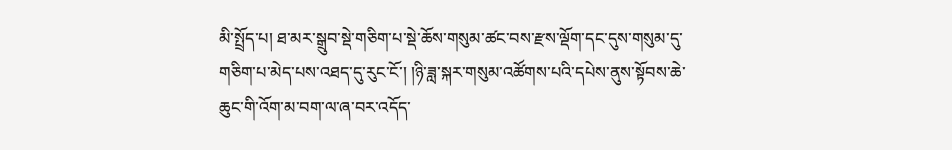མི་སྤྲོད་པ། ཐ་མར་སྒྲུབ་སྡེ་གཅིག་པ་སྡེ་ཆོས་གསུམ་ཚང་བས་རྫས་ལྡོག་དང་དུས་གསུམ་དུ་གཅིག་པ་མེད་པས་འཐད་དུ་རུང་ངོ་། །ཉི་ཟླ་སྐར་གསུམ་འཚོགས་པའི་དཔེས་ནུས་སྟོབས་ཆེ་ཆུང་གི་འོག་མ་བག་ལ་ཞ་བར་འདོད་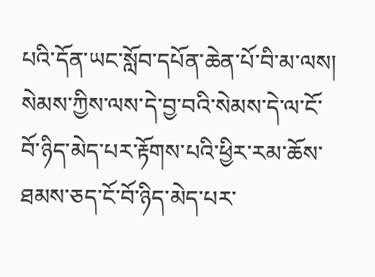པའི་དོན་ཡང་སློབ་དཔོན་ཆེན་པོ་བི་མ་ལས། སེམས་ཀྱིས་ལས་དེ་བྱ་བའི་སེམས་དེ་ལ་ངོ་བོ་ཉིད་མེད་པར་རྟོགས་པའི་ཕྱིར་རམ་ཆོས་ཐམས་ཅད་ངོ་བོ་ཉིད་མེད་པར་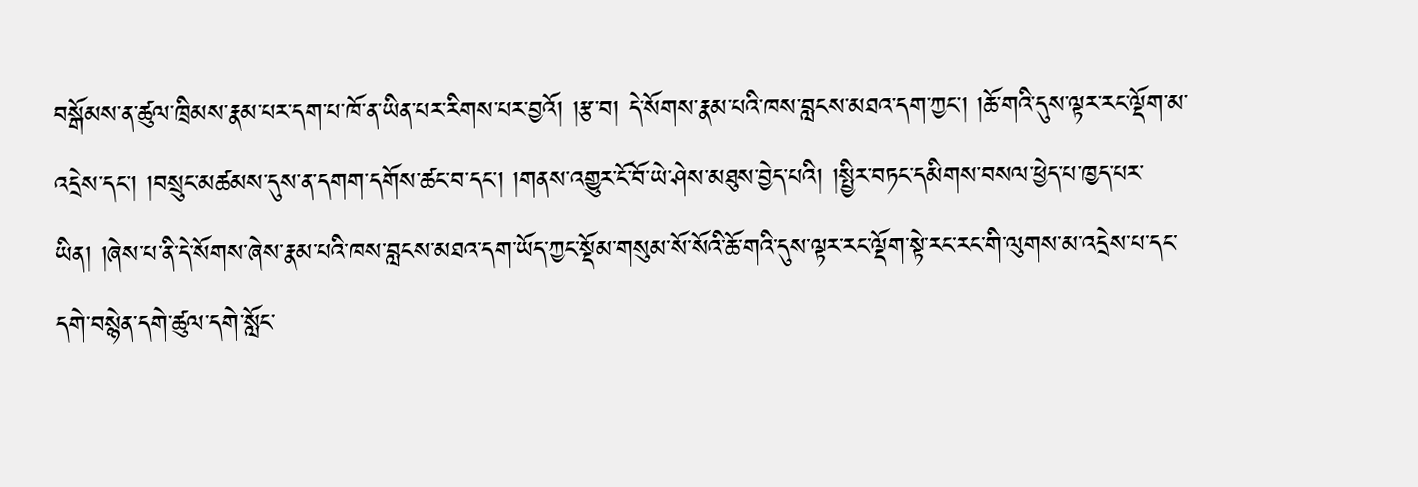བསྒོམས་ན་ཚུལ་ཁྲིམས་རྣམ་པར་དག་པ་ཁོ་ན་ཡིན་པར་རིགས་པར་བྱའོ། །རྩ་བ། དེ་སོགས་རྣམ་པའི་ཁས་བླངས་མཐའ་དག་ཀྱང་། །ཆོ་གའི་དུས་ལྟར་རང་ལྡོག་མ་འདྲེས་དང་། །བསྲུང་མཚམས་དུས་ན་དགག་དགོས་ཚང་བ་དང་། །གནས་འགྱུར་ངོ་བོ་ཡེ་ཤེས་མཐུས་བྱེད་པའི། །སྤྱིར་བཏང་དམིགས་བསལ་ཕྱེད་པ་ཁྱད་པར་ཡིན། །ཞེས་པ་ནི་དེ་སོགས་ཞེས་རྣམ་པའི་ཁས་བླངས་མཐའ་དག་ཡོད་ཀྱང་སྡོམ་གསུམ་སོ་སོའི་ཆོ་གའི་དུས་ལྟར་རང་ལྡོག་སྟེ་རང་རང་གི་ལུགས་མ་འདྲེས་པ་དང་དགེ་བསྙེན་དགེ་ཚུལ་དགེ་སློང་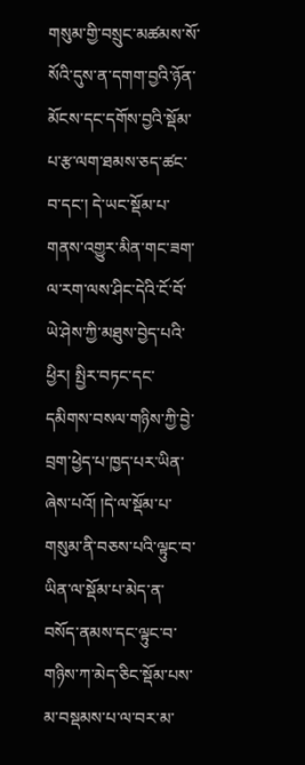གསུམ་གྱི་བསྲུང་མཚམས་སོ་སོའི་དུས་ན་དགག་བྱའི་ཉོན་མོངས་དང་དགོས་བྱའི་སྡོམ་པ་རྩ་ལག་ཐམས་ཅད་ཚང་བ་དང་། དེ་ཡང་སྡོམ་པ་གནས་འགྱུར་མིན་གང་ཟག་ལ་རག་ལས་ཤིང་དེའི་ངོ་བོ་ཡེ་ཤེས་ཀྱི་མཐུས་བྱེད་པའི་ཕྱིར། སྤྱིར་བཏང་དང་དམིགས་བསལ་གཉིས་ཀྱི་བྱེ་བྲག་ཕྱེད་པ་ཁྱད་པར་ཡིན་ཞེས་པའོ། །དེ་ལ་སྡོམ་པ་གསུམ་ནི་བཅས་པའི་ལྟུང་བ་ཡིན་ལ་སྡོམ་པ་མེད་ན་བསོད་ནམས་དང་ལྟུང་བ་གཉིས་ཀ་མེད་ཅིང་སྡོམ་པས་མ་བསྡམས་པ་ལ་བར་མ་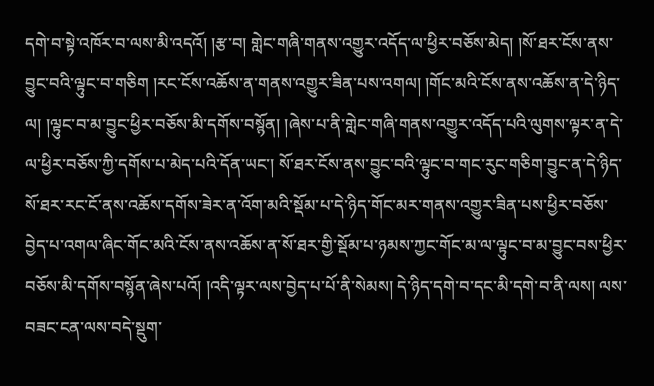དགེ་བ་སྟེ་འཁོར་བ་ལས་མི་འདའོ། །རྩ་བ། གླེང་གཞི་གནས་འགྱུར་འདོད་ལ་ཕྱིར་བཅོས་མེད། །སོ་ཐར་ངོས་ནས་བྱུང་བའི་ལྟུང་བ་གཅིག །རང་ངོས་འཆོས་ན་གནས་འགྱུར་ཟིན་པས་འགལ། །གོང་མའི་ངོས་ནས་འཆོས་ན་དེ་ཉིད་ལ། །ལྟུང་བ་མ་བྱུང་ཕྱིར་བཅོས་མི་དགོས་བསྙོན། །ཞེས་པ་ནི་གླེང་གཞི་གནས་འགྱུར་འདོད་པའི་ལུགས་ལྟར་ན་དེ་ལ་ཕྱིར་བཅོས་ཀྱི་དགོས་པ་མེད་པའི་དོན་ཡང་། སོ་ཐར་ངོས་ནས་བྱུང་བའི་ལྟུང་བ་གང་རུང་གཅིག་བྱུང་ན་དེ་ཉིད་སོ་ཐར་རང་ངོ་ནས་འཆོས་དགོས་ཟེར་ན་འོག་མའི་སྡོམ་པ་དེ་ཉིད་གོང་མར་གནས་འགྱུར་ཟིན་པས་ཕྱིར་བཅོས་བྱེད་པ་འགལ་ཞིང་གོང་མའི་ངོས་ནས་འཆོས་ན་སོ་ཐར་གྱི་སྡོམ་པ་ཉམས་ཀྱང་གོང་མ་ལ་ལྟུང་བ་མ་བྱུང་བས་ཕྱིར་བཅོས་མི་དགོས་བསྙོན་ཞེས་པའོ། །འདི་ལྟར་ལས་བྱེད་པ་པོ་ནི་སེམས། དེ་ཉིད་དགེ་བ་དང་མི་དགེ་བ་ནི་ལས། ལས་བཟང་ངན་ལས་བདེ་སྡུག་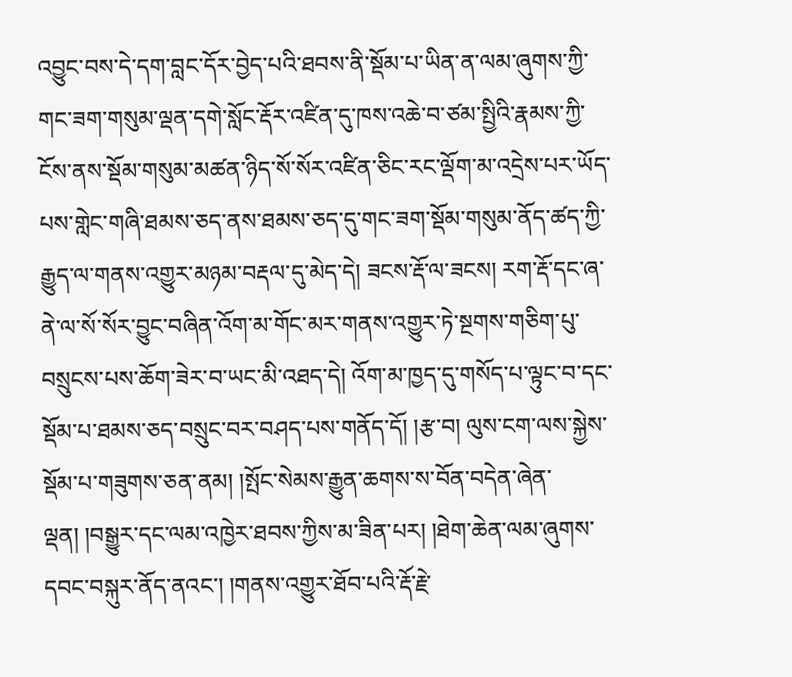འབྱུང་བས་དེ་དག་བླང་དོར་བྱེད་པའི་ཐབས་ནི་སྡོམ་པ་ཡིན་ན་ལམ་ཞུགས་ཀྱི་གང་ཟག་གསུམ་ལྡན་དགེ་སློང་རྡོར་འཛིན་དུ་ཁས་འཆེ་བ་ཙམ་སྤྱིའི་རྣམས་ཀྱི་ངོས་ནས་སྡོམ་གསུམ་མཚན་ཉིད་སོ་སོར་འཛིན་ཅིང་རང་ལྡོག་མ་འདྲེས་པར་ཡོད་པས་གླེང་གཞི་ཐམས་ཅད་ནས་ཐམས་ཅད་དུ་གང་ཟག་སྡོམ་གསུམ་ནོད་ཚད་ཀྱི་རྒྱུད་ལ་གནས་འགྱུར་མཉམ་བརྡལ་དུ་མེད་དེ། ཟངས་རྡོ་ལ་ཟངས། རག་རྡོ་དང་ཞ་ནེ་ལ་སོ་སོར་བྱུང་བཞིན་འོག་མ་གོང་མར་གནས་འགྱུར་ཏེ་སྔགས་གཅིག་པུ་བསྲུངས་པས་ཆོག་ཟེར་བ་ཡང་མི་འཐད་དེ། འོག་མ་ཁྱད་དུ་གསོད་པ་ལྟུང་བ་དང་སྡོམ་པ་ཐམས་ཅད་བསྲུང་བར་བཤད་པས་གནོད་དོ། །རྩ་བ། ལུས་ངག་ལས་སྐྱེས་སྡོམ་པ་གཟུགས་ཅན་ནམ། །སྤོང་སེམས་རྒྱུན་ཆགས་ས་བོན་བདེན་ཞེན་ལྡན། །བསྒྱུར་དང་ལམ་འཁྱེར་ཐབས་ཀྱིས་མ་ཟིན་པར། །ཐེག་ཆེན་ལམ་ཞུགས་དབང་བསྐུར་ནོད་ནའང་། །གནས་འགྱུར་ཐོབ་པའི་རྡོ་རྗེ་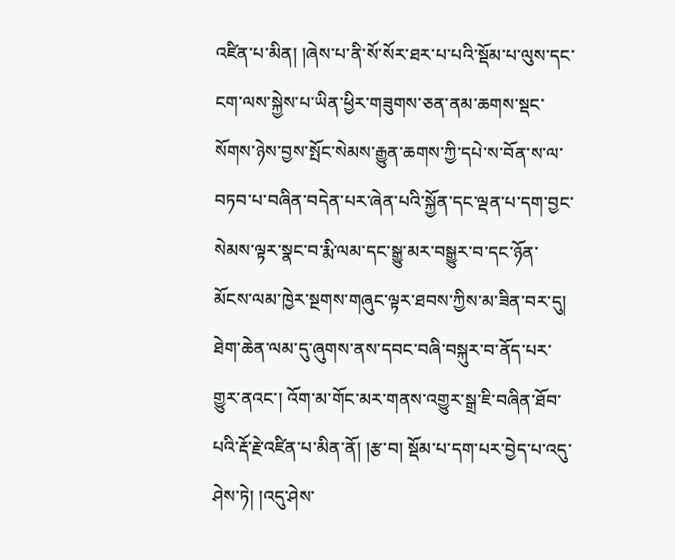འཛིན་པ་མིན། །ཞེས་པ་ནི་སོ་སོར་ཐར་པ་པའི་སྡོམ་པ་ལུས་དང་ངག་ལས་སྐྱེས་པ་ཡིན་ཕྱིར་གཟུགས་ཅན་ནམ་ཆགས་སྡང་སོགས་ཉེས་བྱས་སྤོང་སེམས་རྒྱུན་ཆགས་ཀྱི་དཔེ་ས་བོན་ས་ལ་བཏབ་པ་བཞིན་བདེན་པར་ཞེན་པའི་སྐྱོན་དང་ལྡན་པ་དག་བྱང་སེམས་ལྟར་སྣང་བ་རྨི་ལམ་དང་སྒྱུ་མར་བསྒྱུར་བ་དང་ཉོན་མོངས་ལམ་ཁྱེར་སྔགས་གཞུང་ལྟར་ཐབས་ཀྱིས་མ་ཟིན་བར་དུ། ཐེག་ཆེན་ལམ་དུ་ཞུགས་ནས་དབང་བཞི་བསྐུར་བ་ནོད་པར་གྱུར་ནའང་། འོག་མ་གོང་མར་གནས་འགྱུར་སྒྲ་ཇི་བཞིན་ཐོབ་པའི་རྡོ་རྗེ་འཛིན་པ་མིན་ནོ། །རྩ་བ། སྡོམ་པ་དག་པར་བྱེད་པ་འདུ་ཤེས་ཏེ། །འདུ་ཤེས་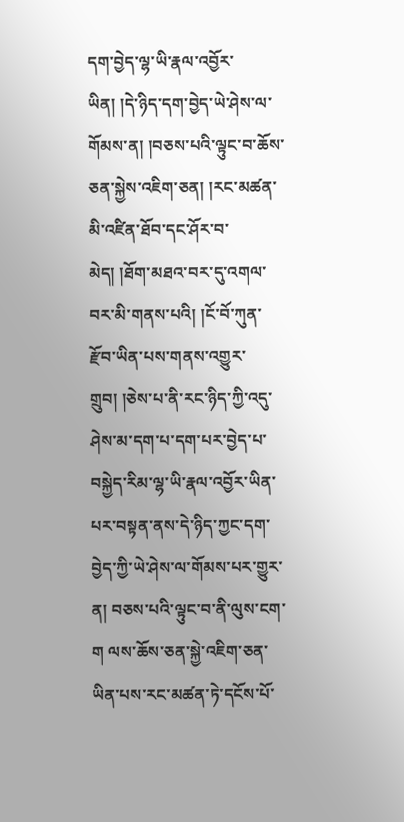དག་བྱེད་ལྷ་ཡི་རྣལ་འབྱོར་ཡིན། །དེ་ཉིད་དག་བྱེད་ཡེ་ཤེས་ལ་གོམས་ན། །བཅས་པའི་ལྟུང་བ་ཆོས་ཅན་སྐྱེས་འཇིག་ཅན། །རང་མཚན་མི་འཛིན་ཐོབ་དང་ཤོར་བ་མེད། །ཐོག་མཐའ་བར་དུ་འགལ་བར་མི་གནས་པའི། །ངོ་བོ་ཀུན་རྫོབ་ཡིན་པས་གནས་འགྱུར་གྲུབ། །ཅེས་པ་ནི་རང་ཉིད་ཀྱི་འདུ་ཤེས་མ་དག་པ་དག་པར་བྱེད་པ་བསྐྱེད་རིམ་ལྷ་ཡི་རྣལ་འབྱོར་ཡིན་པར་བསྟན་ནས་དེ་ཉིད་ཀྱང་དག་བྱེད་ཀྱི་ཡེ་ཤེས་ལ་གོམས་པར་གྱུར་ན། བཅས་པའི་ལྟུང་བ་ནི་ལུས་ངག་ག ལས་ཆོས་ཅན་སྐྱེ་འཇིག་ཅན་ཡིན་པས་རང་མཚན་ཏེ་དངོས་པོ་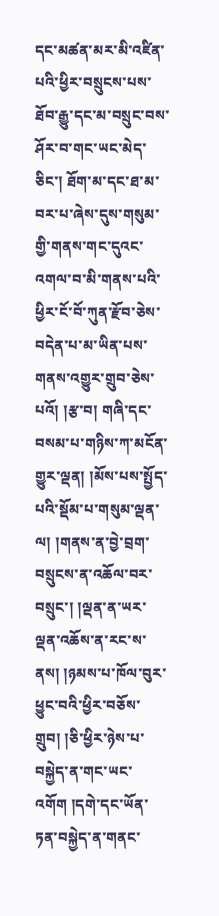དང་མཚན་མར་མི་འཛིན་པའི་ཕྱིར་བསྲུངས་པས་ཐོབ་རྒྱུ་དང་མ་བསྲུང་བས་ཤོར་བ་གང་ཡང་མེད་ཅིང་། ཐོག་མ་དང་ཐ་མ་བར་པ་ཞེས་དུས་གསུམ་གྱི་གནས་གང་དུའང་འགལ་བ་མི་གནས་པའི་ཕྱིར་ངོ་བོ་ཀུན་རྫོབ་ཅེས་བདེན་པ་མ་ཡིན་པས་གནས་འགྱུར་གྲུབ་ཅེས་པའོ། །རྩ་བ། གཞི་དང་བསམ་པ་གཉིས་ཀ་མངོན་གྱུར་ལྡན། །མོས་པས་སྤྱོད་པའི་སྡོམ་པ་གསུམ་ལྡན་ལ། །གནས་ན་བྱེ་བྲག་བསྲུངས་ན་འཆོལ་བར་བསྲུང་། །ལྡན་ན་ཡར་ལྡན་འཆོས་ན་རང་ས་ནས། །ཉམས་པ་ཁོལ་བུར་ཕྱུང་བའི་ཕྱིར་བཅོས་གྲུབ། །ཅི་ཕྱིར་ཉེས་པ་བསྐྱེད་ན་གང་ཡང་འགོག །དགེ་དང་ཡོན་ཏན་བསྐྱེད་ན་གནང་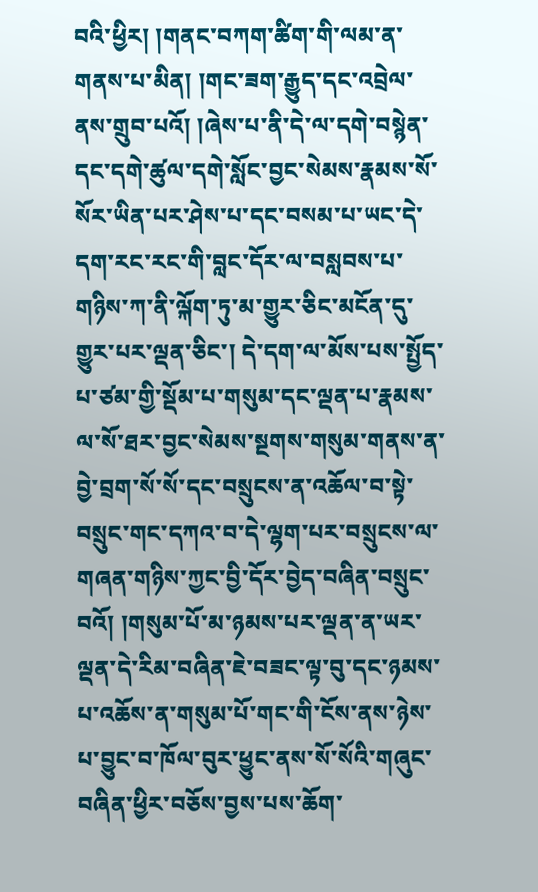བའི་ཕྱིར། །གནང་བཀག་ཚིག་གི་ལམ་ན་གནས་པ་མིན། །གང་ཟག་རྒྱུད་དང་འབྲེལ་ནས་གྲུབ་པའོ། །ཞེས་པ་ནི་དེ་ལ་དགེ་བསྙེན་དང་དགེ་ཚུལ་དགེ་སློང་བྱང་སེམས་རྣམས་སོ་སོར་ཡིན་པར་ཤེས་པ་དང་བསམ་པ་ཡང་དེ་དག་རང་རང་གི་བླང་དོར་ལ་བསླབས་པ་གཉིས་ཀ་ནི་ལྐོག་ཏུ་མ་གྱུར་ཅིང་མངོན་དུ་གྱུར་པར་ལྡན་ཅིང་། དེ་དག་ལ་མོས་པས་སྤྱོད་པ་ཙམ་གྱི་སྡོམ་པ་གསུམ་དང་ལྡན་པ་རྣམས་ལ་སོ་ཐར་བྱང་སེམས་སྔགས་གསུམ་གནས་ན་བྱེ་བྲག་སོ་སོ་དང་བསྲུངས་ན་འཆོལ་བ་སྟེ་བསྲུང་གང་དཀའ་བ་དེ་ལྷག་པར་བསྲུངས་ལ་གཞན་གཉིས་ཀྱང་བྱི་དོར་བྱེད་བཞིན་བསྲུང་བའོ། །གསུམ་པོ་མ་ཉམས་པར་ལྡན་ན་ཡར་ལྡན་དེ་རིམ་བཞིན་ཇེ་བཟང་ལྟ་བུ་དང་ཉམས་པ་འཆོས་ན་གསུམ་པོ་གང་གི་ངོས་ནས་ཉེས་པ་བྱུང་བ་ཁོལ་བུར་ཕྱུང་ནས་སོ་སོའི་གཞུང་བཞིན་ཕྱིར་བཅོས་བྱས་པས་ཆོག་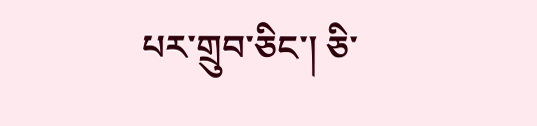པར་གྲུབ་ཅིང་། ཅི་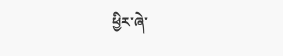ཕྱིར་ཞེ་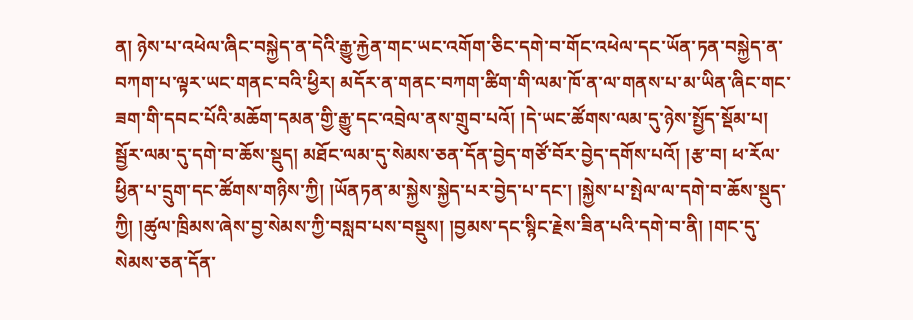ན། ཉེས་པ་འཕེལ་ཞིང་བསྐྱེད་ན་དེའི་རྒྱུ་རྐྱེན་གང་ཡང་འགོག་ཅིང་དགེ་བ་གོང་འཕེལ་དང་ཡོན་ཏན་བསྐྱེད་ན་བཀག་པ་ལྟར་ཡང་གནང་བའི་ཕྱིར། མདོར་ན་གནང་བཀག་ཚིག་གི་ལམ་ཁོ་ན་ལ་གནས་པ་མ་ཡིན་ཞིང་གང་ཟག་གི་དབང་པོའི་མཆོག་དམན་གྱི་རྒྱུ་དང་འབྲེལ་ནས་གྲུབ་པའོ། །དེ་ཡང་ཚོགས་ལམ་དུ་ཉེས་སྤྱོད་སྡོམ་པ། སྦྱོར་ལམ་དུ་དགེ་བ་ཆོས་སྡུད། མཐོང་ལམ་དུ་སེམས་ཅན་དོན་བྱེད་གཙོ་བོར་བྱེད་དགོས་པའོ། །རྩ་བ། ཕ་རོལ་ཕྱིན་པ་དྲུག་དང་ཚོགས་གཉིས་ཀྱི། །ཡོནཏན་མ་སྐྱེས་སྐྱེད་པར་བྱེད་པ་དང་། །སྐྱེས་པ་སྤེལ་ལ་དགེ་བ་ཆོས་སྡུད་ཀྱི། །ཚུལ་ཁྲིམས་ཞེས་བྱ་སེམས་ཀྱི་བསླབ་པས་བསྡུས། །བྱམས་དང་སྙིང་རྗེས་ཟིན་པའི་དགེ་བ་ནི། །གང་དུ་སེམས་ཅན་དོན་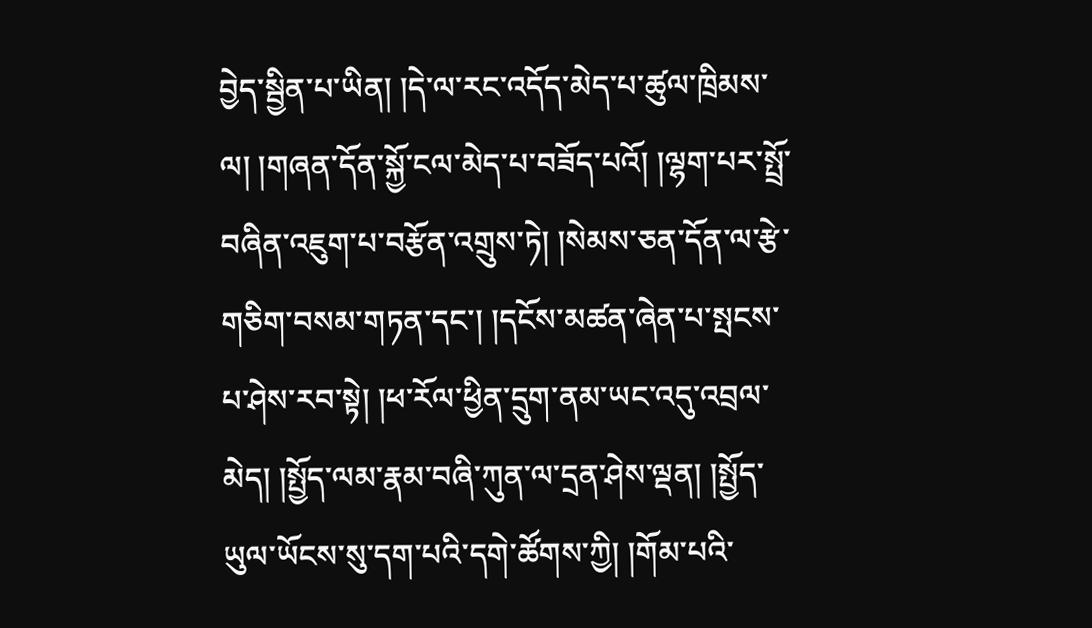བྱེད་སྦྱིན་པ་ཡིན། །དེ་ལ་རང་འདོད་མེད་པ་ཚུལ་ཁྲིམས་ལ། །གཞན་དོན་སྐྱོ་ངལ་མེད་པ་བཟོད་པའོ། །ལྷག་པར་སྤྲོ་བཞིན་འཇུག་པ་བརྩོན་འགྲུས་ཏེ། །སེམས་ཅན་དོན་ལ་རྩེ་གཅིག་བསམ་གཏན་དང་། །དངོས་མཚན་ཞེན་པ་སྤངས་པ་ཤེས་རབ་སྟེ། །ཕ་རོལ་ཕྱིན་དྲུག་ནམ་ཡང་འདུ་འབྲལ་མེད། །སྤྱོད་ལམ་རྣམ་བཞི་ཀུན་ལ་དྲན་ཤེས་ལྡན། །སྤྱོད་ཡུལ་ཡོངས་སུ་དག་པའི་དགེ་ཚོགས་ཀྱི། །གོམ་པའི་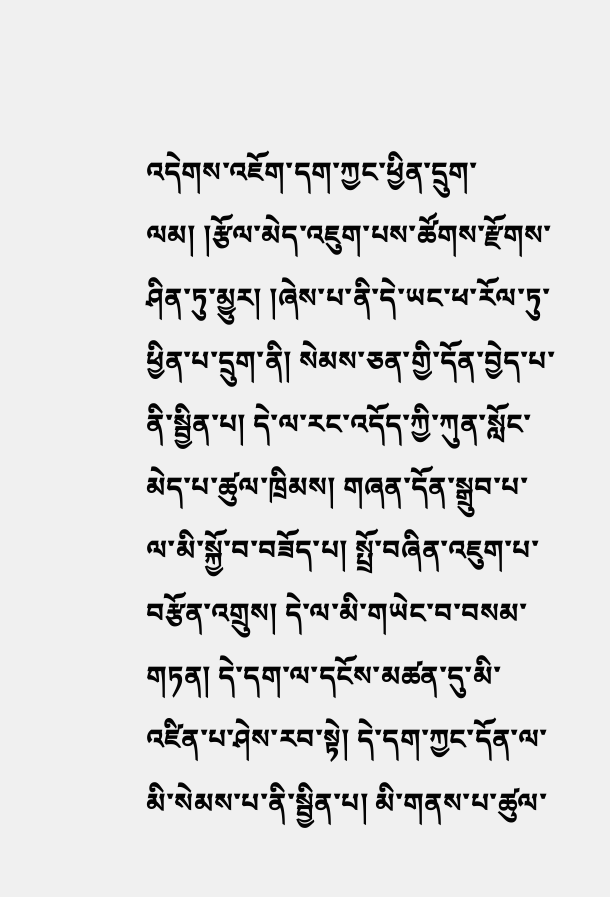འདེགས་འཇོག་དག་ཀྱང་ཕྱིན་དྲུག་ལམ། །རྩོལ་མེད་འཇུག་པས་ཚོགས་རྫོགས་ཤིན་ཏུ་མྱུར། །ཞེས་པ་ནི་དེ་ཡང་ཕ་རོལ་ཏུ་ཕྱིན་པ་དྲུག་ནི། སེམས་ཅན་གྱི་དོན་བྱེད་པ་ནི་སྦྱིན་པ། དེ་ལ་རང་འདོད་ཀྱི་ཀུན་སློང་མེད་པ་ཚུལ་ཁྲིམས། གཞན་དོན་སྒྲུབ་པ་ལ་མི་སྐྱོ་བ་བཟོད་པ། སྤྲོ་བཞིན་འཇུག་པ་བརྩོན་འགྲུས། དེ་ལ་མི་གཡེང་བ་བསམ་གཏན། དེ་དག་ལ་དངོས་མཚན་དུ་མི་འཛིན་པ་ཤེས་རབ་སྟེ། དེ་དག་ཀྱང་དོན་ལ་མི་སེམས་པ་ནི་སྦྱིན་པ། མི་གནས་པ་ཚུལ་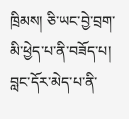ཁྲིམས། ཅི་ཡང་བྱེ་བྲག་མི་ཕྱེད་པ་ནི་བཟོད་པ། བླང་དོར་མེད་པ་ནི་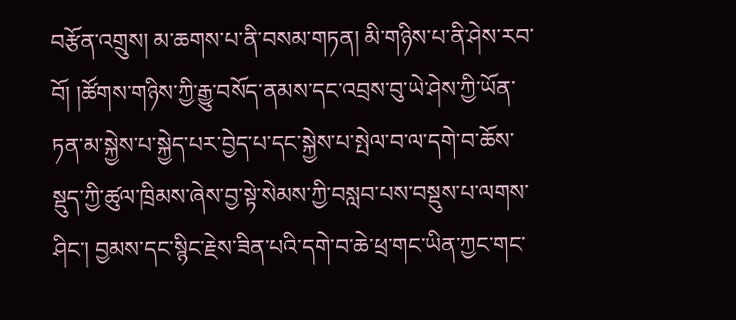བརྩོན་འགྲུས། མ་ཆགས་པ་ནི་བསམ་གཏན། མི་གཉིས་པ་ནི་ཤེས་རབ་བོ། །ཚོགས་གཉིས་ཀྱི་རྒྱུ་བསོད་ནམས་དང་འབྲས་བུ་ཡེ་ཤེས་ཀྱི་ཡོན་ཏན་མ་སྐྱེས་པ་སྐྱེད་པར་བྱེད་པ་དང་སྐྱེས་པ་སྤེལ་བ་ལ་དགེ་བ་ཆོས་སྡུད་ཀྱི་ཚུལ་ཁྲིམས་ཞེས་བྱ་སྟེ་སེམས་ཀྱི་བསླབ་པས་བསྡུས་པ་ལགས་ཤིང་། བྱམས་དང་སྙིང་རྗེས་ཟིན་པའི་དགེ་བ་ཆེ་ཕྲ་གང་ཡིན་ཀྱང་གང་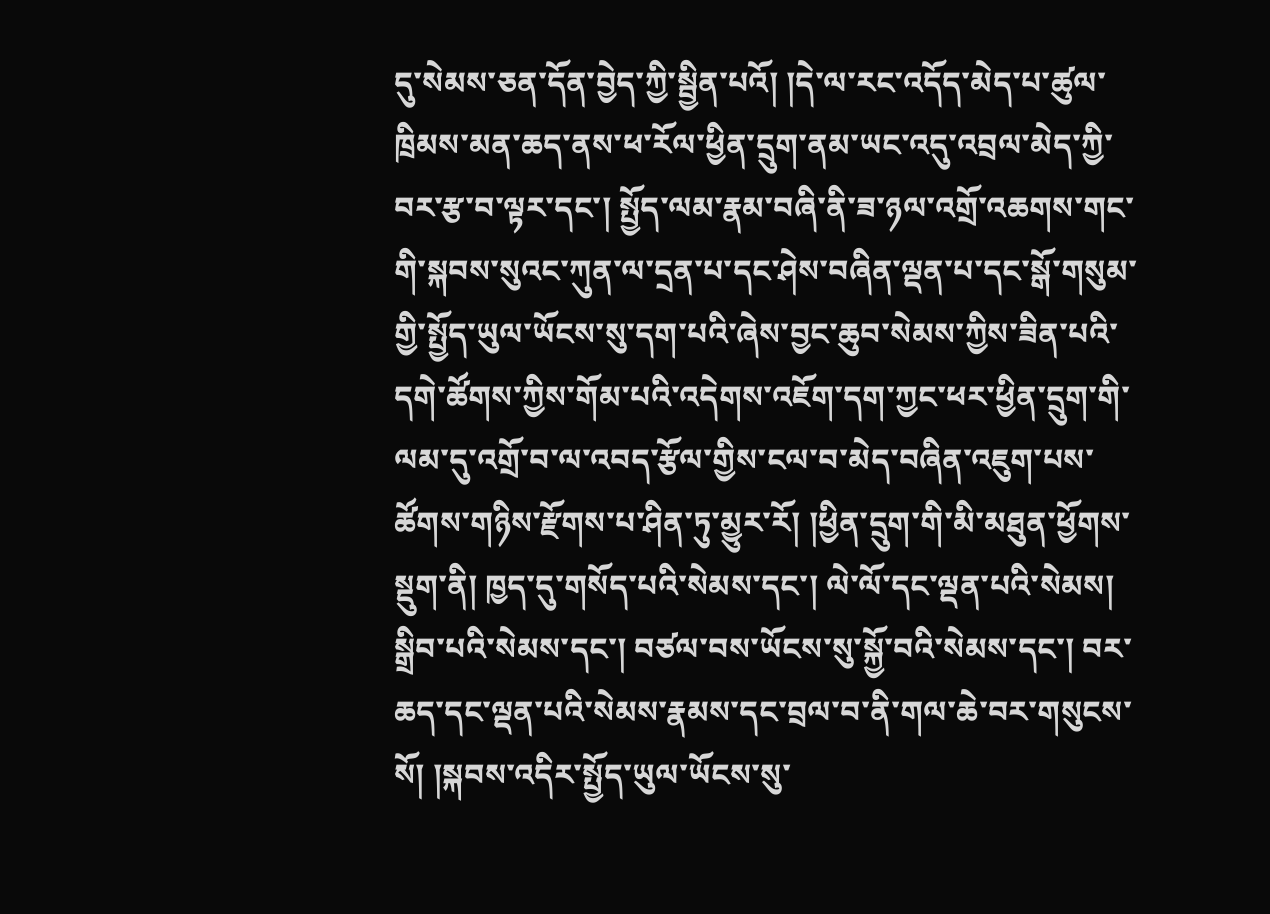དུ་སེམས་ཅན་དོན་བྱེད་ཀྱི་སྦྱིན་པའོ། །དེ་ལ་རང་འདོད་མེད་པ་ཚུལ་ཁྲིམས་མན་ཆད་ནས་ཕ་རོལ་ཕྱིན་དྲུག་ནམ་ཡང་འདུ་འབྲལ་མེད་ཀྱི་བར་རྩ་བ་ལྟར་དང་། སྤྱོད་ལམ་རྣམ་བཞི་ནི་ཟ་ཉལ་འགྲོ་འཆགས་གང་གི་སྐབས་སུའང་ཀུན་ལ་དྲན་པ་དང་ཤེས་བཞིན་ལྡན་པ་དང་སྒོ་གསུམ་གྱི་སྤྱོད་ཡུལ་ཡོངས་སུ་དག་པའི་ཞེས་བྱང་ཆུབ་སེམས་ཀྱིས་ཟིན་པའི་དགེ་ཚོགས་ཀྱིས་གོམ་པའི་འདེགས་འཇོག་དག་ཀྱང་ཕར་ཕྱིན་དྲུག་གི་ལམ་དུ་འགྲོ་བ་ལ་འབད་རྩོལ་གྱིས་ངལ་བ་མེད་བཞིན་འཇུག་པས་ཚོགས་གཉིས་རྫོགས་པ་ཤིན་ཏུ་མྱུར་རོ། །ཕྱིན་དྲུག་གི་མི་མཐུན་ཕྱོགས་སྡུག་ནི། ཁྱད་དུ་གསོད་པའི་སེམས་དང་། ལེ་ལོ་དང་ལྡན་པའི་སེམས། སྒྲིབ་པའི་སེམས་དང་། བཙལ་བས་ཡོངས་སུ་སྐྱོ་བའི་སེམས་དང་། བར་ཆད་དང་ལྡན་པའི་སེམས་རྣམས་དང་བྲལ་བ་ནི་གལ་ཆེ་བར་གསུངས་སོ། །སྐབས་འདིར་སྤྱོད་ཡུལ་ཡོངས་སུ་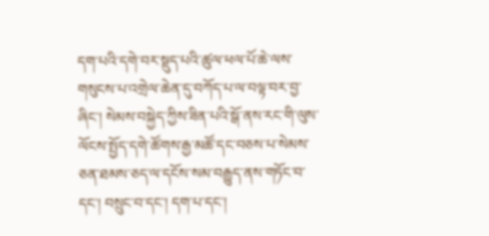དག་པའི་དགེ་བར་སྡུད་པའི་ཚུལ་ཕལ་པོ་ཆེ་ལས་གསུངས་པ་འགྲེལ་ཆེན་དུ་བཀོད་པ་ལ་བལྟ་བར་བྱ་ཞིང་། སེམས་བསྐྱེད་ཀྱིས་ཟིན་པའི་སྒོ་ནས་རང་གི་ལུས་ལོངས་སྤྱོད་དགེ་ཚོགས་རྒྱ་མཚོ་དང་བཅས་པ་སེམས་ཅན་ཐམས་ཅད་ལ་དངོས་སམ་བརྒྱུད་ནས་གཏོང་བ་དང་། བསྲུང་བ་དང་། དག་པ་དང་།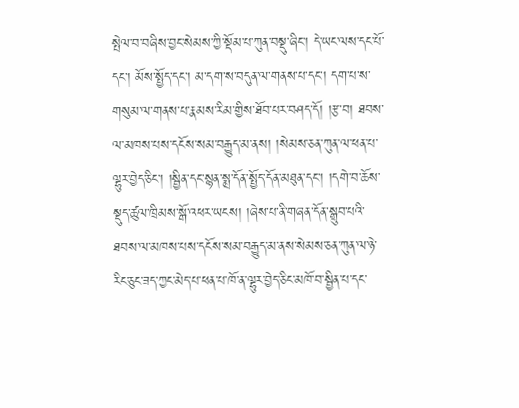སྤེལ་བ་བཞིས་བྱང་སེམས་ཀྱི་སྡོམ་པ་ཀུན་བསྡུ་ཞིང་། དེ་ཡང་ལས་དང་པོ་དང་། མོས་སྤྱོད་དང་། མ་དག་ས་བདུན་ལ་གནས་པ་དང་། དག་པ་ས་གསུམ་ལ་གནས་པ་རྣམས་རིམ་གྱིས་ཐོབ་པར་བཤད་དོ། །རྩ་བ། ཐབས་ལ་མཁས་པས་དངོས་སམ་བརྒྱུད་མ་ནས། །སེམས་ཅན་ཀུན་ལ་ཕན་པ་ལྷུར་བྱེད་ཅིང་། །སྦྱིན་དང་སྙན་སྨྲ་དོན་སྤྱོད་དོན་མཐུན་དང་། །དགེ་བ་ཆོས་སྡུད་ཚུལ་ཁྲིམས་སྒོ་འཕར་ཡངས། །ཞེས་པ་ནི་གཞན་དོན་སྒྲུབ་པའི་ཐབས་ལ་མཁས་པས་དངོས་སམ་བརྒྱུད་མ་ནས་སེམས་ཅན་ཀུན་ལ་ཉེ་རིང་ཅུང་ཟད་ཀྱང་མེད་པ་ཕན་པ་ཁོ་ན་ལྷུར་བྱེད་ཅིང་མཁོ་བ་སྦྱིན་པ་དང་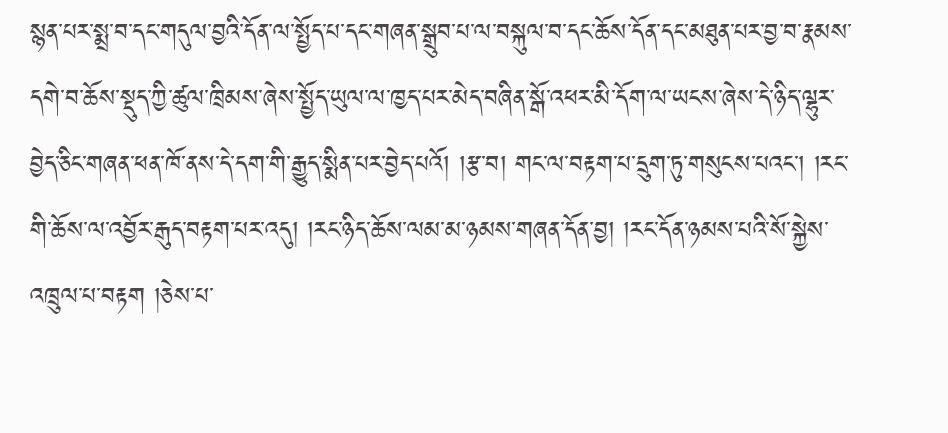སྙན་པར་སྨྲ་བ་དང་གདུལ་བྱའི་དོན་ལ་སྤྱོད་པ་དང་གཞན་སྒྲུབ་པ་ལ་བསྐུལ་བ་དང་ཆོས་དོན་དང་མཐུན་པར་བྱ་བ་རྣམས་དགེ་བ་ཆོས་སྡུད་ཀྱི་ཚུལ་ཁྲིམས་ཞེས་སྤྱོད་ཡུལ་ལ་ཁྱད་པར་མེད་བཞིན་སྒོ་འཕར་མི་དོག་ལ་ཡངས་ཞེས་དེ་ཉིད་ལྷུར་བྱེད་ཅིང་གཞན་ཕན་ཁོ་ནས་དེ་དག་གི་རྒྱུད་སྨིན་པར་བྱེད་པའོ། །རྩ་བ། གང་ལ་བརྟག་པ་དྲུག་ཏུ་གསུངས་པའང་། །རང་གི་ཆོས་ལ་འབྱོར་རྒུད་བརྟག་པར་འདུ། །རང་ཉིད་ཆོས་ལམ་མ་ཉམས་གཞན་དོན་བྱ། །རང་དོན་ཉམས་པའི་སོ་སྐྱེས་འཁྲུལ་པ་བརྟག །ཅེས་པ་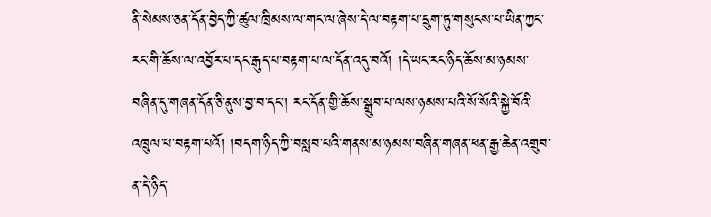ནི་སེམས་ཅན་དོན་བྱེད་ཀྱི་ཚུལ་ཁྲིམས་ལ་གང་ལ་ཞེས་དེ་ལ་བརྟག་པ་དྲུག་ཏུ་གསུངས་པ་ཡིན་ཀྱང་རང་གི་ཆོས་ལ་འབྱོར་པ་དང་རྒུད་པ་བརྟག་པ་ལ་དོན་འདུ་བའོ། །དེ་ཡང་རང་ཉིད་ཆོས་མ་ཉམས་བཞིན་དུ་གཞན་དོན་ཅི་ནུས་བྱ་བ་དང་། རང་དོན་གྱི་ཆོས་སྒྲུབ་པ་ལས་ཉམས་པའི་སོ་སོའི་སྐྱེ་བོའི་འཁྲུལ་པ་བརྟག་པའོ། །བདག་ཉིད་ཀྱི་བསླབ་པའི་གནས་མ་ཉམས་བཞིན་གཞན་ཕན་རྒྱ་ཆེན་འགྲུབ་ན་དེ་ཉིད་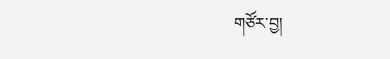གཙོར་བྱ།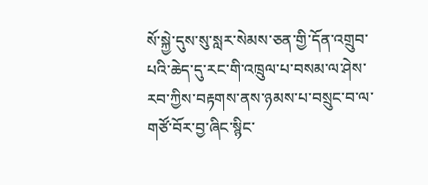སོ་སྐྱེ་དུས་སུ་སླར་སེམས་ཅན་གྱི་དོན་འགྲུབ་པའི་ཆེད་དུ་རང་གི་འཁྲུལ་པ་བསམ་ལ་ཤེས་རབ་ཀྱིས་བརྟགས་ནས་ཉམས་པ་བསྲུང་བ་ལ་གཙོ་བོར་བྱ་ཞིང་སྙིང་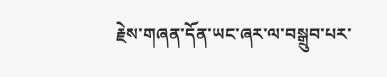རྗེས་གཞན་དོན་ཡང་ཞར་ལ་བསྒྲུབ་པར་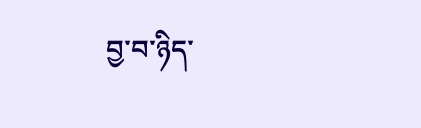བྱ་བ་ཉིད་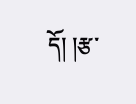དོ། །རྩ་